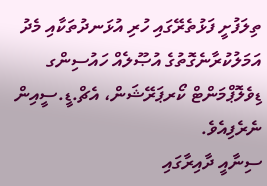ތިލަފުށީ ފަޅުތެރޭގައި ހުރި އުޅަނދުތަކާއި މެދު އަމަލުކުރާނެގޮތުގެ އުޞޫލެއް ހައުސިންގ ޑިވެލޮޕްމަންޓް ކޯރޕަރޭޝަން، އެޗް.ޑީ.ސީއިން ނެރެފިއެވެ.
ސިނާއީ ދާއިރާގައި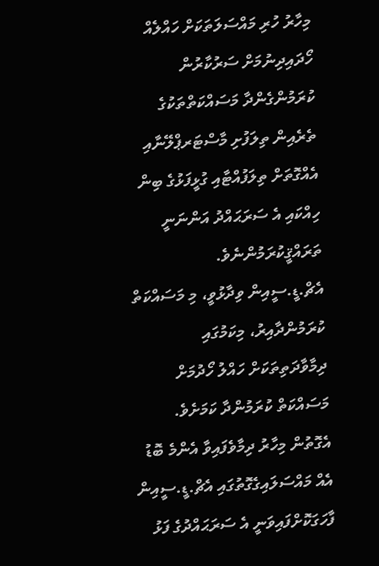މިހާރު ހުރި މައްސަލަތަކަށް ހައްލެއް ހޯދައިދިނުމަށް ސަރުކާރުން ކުރަމުންގެންދާ މަސައްކަތްތަކުގެ ތެރެއިން ތިލަފުށި މާސްޓަރޕްލޭނާއި އެއްގޮތަށް ތިލަފުއްޓާއި ގުޅީފަޅުގެ ބިން ހިއްކައި އެ ސަރަޙައްދު އަންނަނީ ތަރައްޤީކުރަމުންނެވެ.
އެޗް.ޑީ.ސީއިން ވިދާޅުވީ، މި މަސައްކަތް ކުރަމުންދާއިރު، މިކަމުގައި ދިމާވާދަތިތަކަށް ހައްލު ހޯދުމަށް މަސައްކަތް ކުރަމުންދާ ކަމަށެވެ. އެގޮތުން މިހާރު ދިމާވެފައިވާ އެންމެ ބޮޑު އެއް މައްސަލައިގެގޮތުގައި އެޗް.ޑީ.ސީއިން ފާހަގަކޮށްފައިވަނީ އެ ސަރަޙައްދުގެ ފަޅު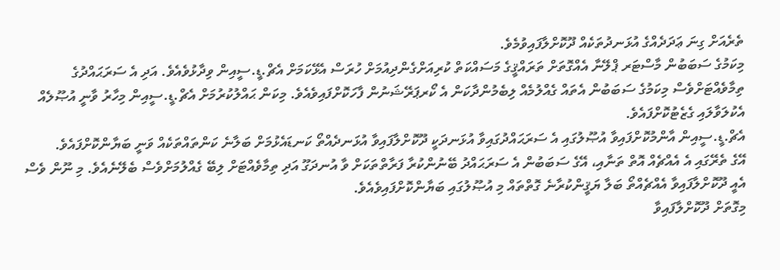ތެރެއަށް ގިނަ ޢަދަދެއްގެ އުޅަނދުތަކެއް ދޫކޮށްލާފައިވުމެވެ.
މިކަމުގެ ސަބަބުން މާސްޓަރ ޕްލޭނާ އެއްގޮތަށް ތަރައްޤީގެ މަސައްކަތް ކުރިއަށްގެންދިއުމަށް ހުރަސް އެޅޭކަމަށް އެޗް.ޑީ.ސީއިން ވިދާޅުވެއެވެ. އަދި އެ ސަރަޙައްދުގެ ތިމާވެއްޓަށްވެސް މިކަމުގެ ސަބަބުން އެތައް ގެއްލުމެއް ލިބެމުންދާކަން އެ ކޯރޕަރޭޝަނުން ފާހަކޮށްފައިވެއެވެ. މިކަން ޙައްލުކުރުމަށް އެޗް.ޑީ.ސީއިން މިހާރު ވާނީ އުޞޫލެއް އެކުލަވާލައި ގެޒެޓުކޮށްފައެވެ.
އެޗް.ޑީ.ސީއިން އާންމުކޮށްފައިވާ އުޞޫލުގައި އެ ސަރަޙައްދުގައިވާ އުޅަނދަކީ ދޫކޮށްލާފައިވާ އުޅަނދެއްތޯ ކަނޑައެޅުމަށް ބަލާނެ ކަންތައްތަކެއް ވަނީ ބަޔާންކޮށްފައެވެ.
އޭގެ ތެރޭގައި އެ އެއްޗެއް އޮތް ތަނާއި، އޭގެ ސަބަބުން އެ ސަރަޙައްދު ބޭނުންކުރާ ފަރާތްތަކަށް ވާ އުނދަގޫ އަދި ތިމާވެއްޓަށް ލިބޭ ގެއްލުމަށްވެސް ބެލޭނެއެވެ. މި ނޫން ވެސް އެއީ ދޫކޮށްލާފައިވާ އެއްޗެއްތޯ ބަލާ ޔަޤީންކުރާނެ ގޮތްތައް މި އުޞޫލުގައި ބަޔާންކޮށްފައިވެއެވެ.
މިގޮތަށް ދޫކޮށްލާފައިވާ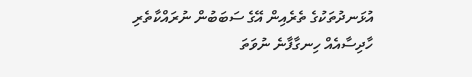އުޅަނދުތަކުގެ ތެރެއިން އޭގެ ސަބަބުން ނުރައްކާތެރި ހާދިސާއެއް ހިނގާފާނެ ނުވަތަ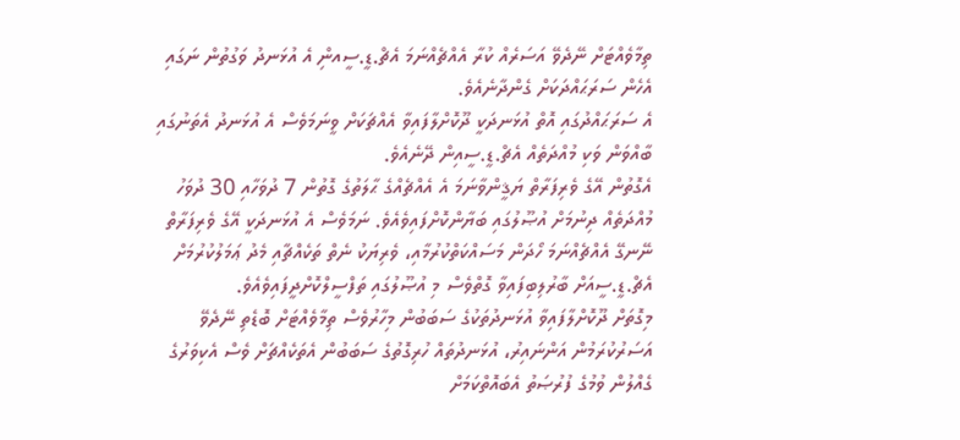ތިމާވެއްޓަށް ނޭދެވޭ އަސަރެއް ކުރާ އެއްޗެއްނަމަ އެޗް.ޑީ.ސީއނިް އެ އުޅަނދު ވަގުތުން ނަގައި އެހެން ސަރަޙައްދަކަށް ގެންދާނެއެވެ.
އެ ސަރަޙައްދުގައި އޮތް އުޅަނދަކީ ދޫކޮށްލާފައިވާ އެއްޗަކަށް ވީނަމަވެސް އެ އުޅަނދު އެތަނުގައި ބާއްވަން ވަކި މުއްދަތެއް އެޗް.ޑީ.ސީއިން ދޭނެއެވެ.
އެގޮތުން އޭގެ ވެރިފަރާތް ޔަޤީންވާނަމަ އެ އެއްޗެއްގެ ޙާލަތުގެ ގޮތުން 7 ދުވަހާއި 30 ދުވަހު މުއްދަތެއް ދިނުމަށް އުޞޫލުގައި ބަޔާންކޮށްފައިވެއެވެ. ނަމަވެސް އެ އުޅަނދަކީ އޭގެ ވެރިފަރާތް ނޭނގޭ އެއްޗެއްނަމަ ހޯދަން މަސައްކަތްކުރުމާއި، ވެރިޔަކު ނެތް ތަކެއްޗާއި މެދު ޢަމަލުކުރުމަށް އެޗް.ޑީ.ސީއަށް ބާރުލިބިފައިވާ ގޮތްވެސް މި އުޞޫލުގައި ތަފްސީލްކޮށްދީފައިވެއެވެ.
މިގޮތަށް ދޫކޮށްލާފައިވާ އުޅަނދުތަކުގެ ސަބަބުން މިހާރުވެސް ތިމާވެއްޓަށް ބޮޑެތި ނޭދެވޭ އަސަރުކުރަމުން އަންނައިރު، އުޅަނދުތައް ހުރިގޮތުގެ ސަބަބުން އެތަކެއްޗަށް ވެސް އެކިވަރުގެ ގެއްލުން ވުމުގެ ފުރުޞަތު އެބައޮތްކަމަށް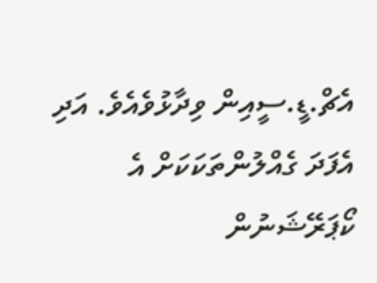އެޗް.ޑީ.ސީއިން ވިދާޅުވެއެވެ. އަދި އެފަދަ ގެއްލުންތަކަކަށް އެ ކޯޕަރޭޝަނުން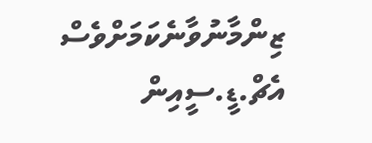ޒިންމާނުވާނެކަމަށްވެސް އެޗް.ޑީ.ސީއިން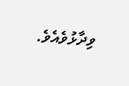ވިދާޅުވެއެވެ.